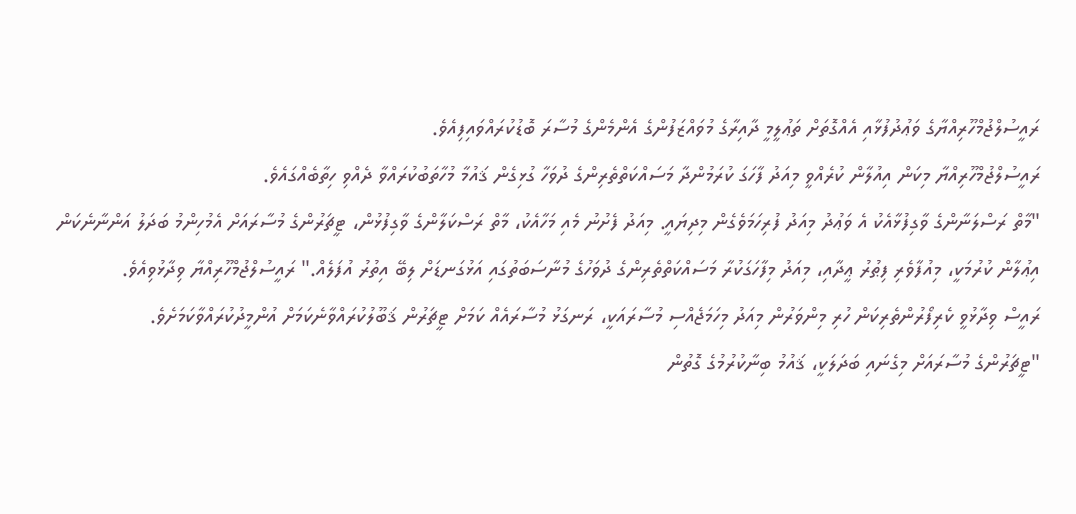ރައީސުލްޖުމްހޫރިއްޔާގެ ވަޢުދުފުޅާއި އެއްގޮތަށް ތަޢުލީމީ ދާއިރާގެ މުވައްޒަފުންގެ އެންމެންގެ މުސާރަ ބޮޑުކުރައްވައިފިއެވެ.
ރައީސުލްޖުމްހޫރިއްޔާ މިކަން އިއުލާން ކުރެއްވީ މިއަދު ފާހަގަ ކުރަމުންދާ މަސައްކަތްތެރިންގެ ދުވަހާ ގުޅިގެން ޤައުމާ މުހާތަބުކުރައްވާ ދެއްވި ހިތާބެއްގައެވެ.
"މާތް ރަސްލަނާންގެ ވާގިފުޅާއެކު އެ ވަޢުދު މިއަދު ފުރިހަމަވެގެން މިދިޔައީ. މިއަދު ފެށުނު މެއި މަހާއެކު، މާތް ރަސްކަލާންގެ ވާގިފުޅުން، ޓީޗަރުންގެ މުސާރައަށް އެމުހިންމު ބަދަލު އަންނާނެކަން އިޢުލާން ކުރުމަކީ، މިއުފާވެރި ފިޠުރު ޢީދާއި، މިއަދު މިފާހަގަކުރާ މަސައްކަތްތެރިންގެ ދުވަހުގެ މުނާސަބަތުގައި އަޅުގަނޑަށް ލިބޭ އިތުރު އުފަލެއް." ރައީސުލްޖުމްހޫރިއްޔާ ވިދާޅުވިއެވެ.
ރައީސް ވިދާޅުވީ ކެރިފޯރުންތެރިކަން ހުރި މިންވަރުން މިއަދު މިހަމަޖެއްސި މުސާރައަކީ، ރަނގަޅު މުސާރައެއް ކަމަށް ޓީޗަރުން ޤަބޫލުކުރައްވާނެކަމަށް އުންމީދުކުރައްވާކަމަށެވެ.
"ޓީޗަރުންގެ މުސާރައަށް މިގެނައި ބަދަލަކީ، ޤައުމު ބިނާކުރުމުގެ ގޮތުން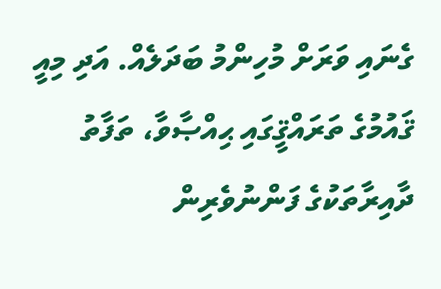ގެނައި ވަރަށް މުހިންމު ބަދަލެއް. އަދި މިއީ ޤައުމުގެ ތަރައްޤީގައި ޙިއްޞާވާ، ތަފާތު ދާއިރާތަކުގެ ފަންނުވެރިން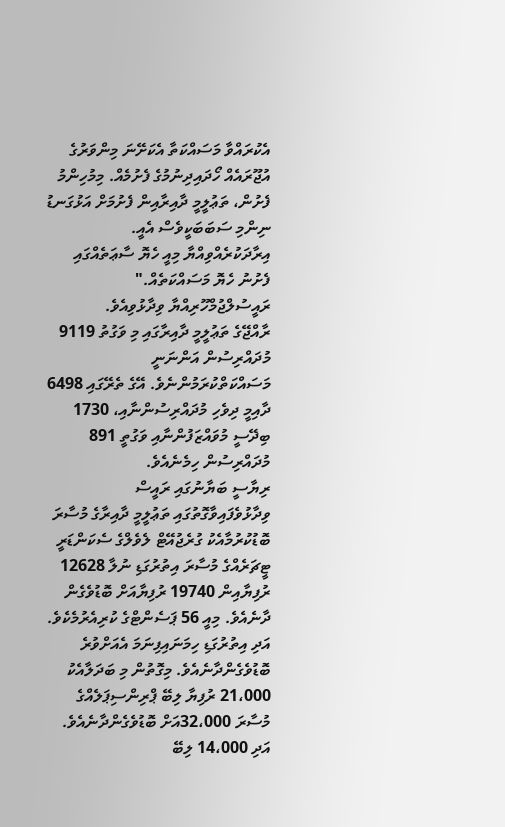އެކުރައްވާ މަސައްކަތާ އެކަށޭނަ މިންވަރުގެ އުޖޫރައެއް ހޯދައިދިނުމުގެ ފެށުމެއް. މިމުހިންމު ފެށުން، ތަޢުލީމީ ދާއިރާއިން ފެށުމަށް އަޅުގަނޑު ނިންމި ސަބަބަކީވެސް އެއީ. އިރާދަކުރެއްވިއްޔާ މިއީ ހެޔޮ ސާޢަތެއްގައި ފެށުނު ހެޔޮ މަސައްކަތެއް." ރައީސުލްޖުމްހޫރިއްޔާ ވިދާޅުވިއެވެ.
ރާއްޖޭގެ ތަޢުލީމީ ދާއިރާގައި މި ވަގުތު 9119 މުދައްރިސުން އަންނަނީ މަސައްކަތްކުރަމުންނެވެ. އޭގެ ތެރޭގައި 6498 ދާއިމީ ދިވެހި މުދައްރިސުންނާއި، 1730 ބިދޭސީ މުވައްޒަފުންނާއި ވަގުތީ 891 މުދައްރިސުން ހިމެނެއެވެ.
ރިޔާސީ ބަޔާނުގައި ރައީސް ވިދާޅުވެފައިވާގޮތުގައި ތަޢުލީމީ ދާއިރާގެ މުސާރަ ބޮޑުކުރުމާއެކު ގުރެޖުއޭޓް ލެވެލްގެ ސެކަންޑަރީ ޓީޗަރެއްގެ މުސާރަ އިތުރުގަޑި ނުލާ 12628 ރުފިޔާއިން 19740 ރުފިޔާއަށް ބޮޑުވެގެން ދާނެއެވެ. މިއީ 56 ޕަސެންޓްގެ ކުރިއެރުމެކެވެ. އަދި އިތުރުގަޑި ހިމަނައިފިނަމަ އެއަށްވުރެ ބޮޑުވެގެންދާނެއެވެ. މިގޮތުން މި ބަދަލާއެކު 21،000 ރުފިޔާ ލިބޭ ޕްރިންސިޕަލެއްގެ މުސާރަ 32،000އަށް ބޮޑުވެގެންދާނެއެވެ. އަދި 14،000 ލިބޭ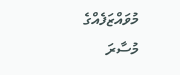މުވައްޒަފެއްގެ މުސާރަ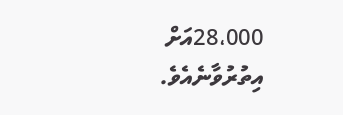28،000އަށް އިތުރުވާނެއެވެ.